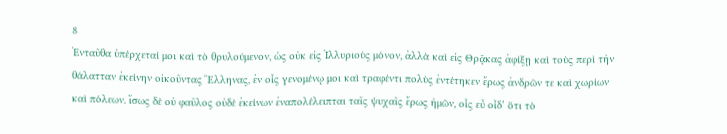8
Ἐνταῦθα ὑπέρχεταί μοι καὶ τὸ θρυλούμενον, ὡς οὐκ εἰς Ἰλλυριοὺς μόνον, ἀλλὰ καὶ εἰς Θρᾷκας ἀφίξῃ καὶ τοὺς περὶ τὴν θάλατταν ἐκείνην οἰκοῦντας Ἕλληνας, ἐν οἷς γενομένῳ μοι καὶ τραφέντι πολὺς ἐντέτηκεν ἔρως ἀνδρῶν τε καὶ χωρίων καὶ πόλεων. ἴσως δὲ οὐ φαῦλος οὐδὲ ἐκείνων ἐναπολέλειπται ταῖς ψυχαῖς ἔρως ἡμῶν, οἷς εὖ οἶδ’ ὅτι τὸ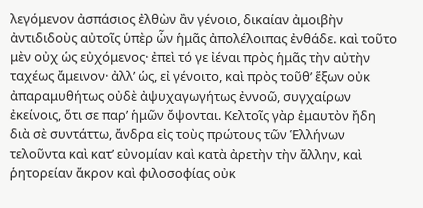λεγόμενον ἀσπάσιος ἐλθὼν ἂν γένοιο, δικαίαν ἀμοιβὴν ἀντιδιδοὺς αὐτοῖς ὑπὲρ ὧν ἡμᾶς ἀπολέλοιπας ἐνθάδε. καὶ τοῦτο μὲν οὐχ ὡς εὐχόμενος· ἐπεὶ τό γε ἰέναι πρὸς ἡμᾶς τὴν αὐτὴν ταχέως ἄμεινον· ἀλλ’ ὡς, εἰ γένοιτο, καὶ πρὸς τοῦθ’ ἕξων οὐκ ἀπαραμυθήτως οὐδὲ ἀψυχαγωγήτως ἐννοῶ, συγχαίρων ἐκείνοις, ὅτι σε παρ’ ἡμῶν ὄψονται. Κελτοῖς γὰρ ἐμαυτὸν ἤδη διὰ σὲ συντάττω, ἄνδρα εἰς τοὺς πρώτους τῶν Ἑλλήνων τελοῦντα καὶ κατ’ εὐνομίαν καὶ κατὰ ἀρετὴν τὴν ἄλλην, καὶ ῥητορείαν ἄκρον καὶ φιλοσοφίας οὐκ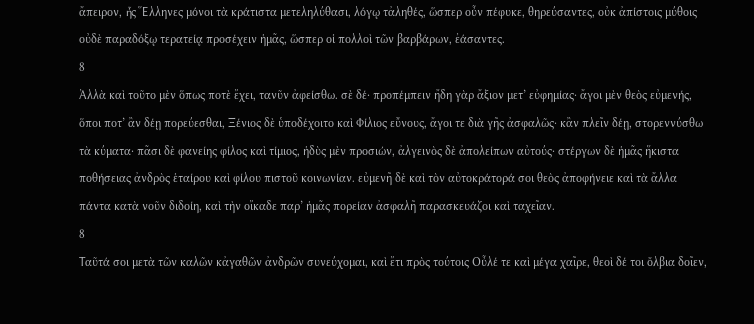ἄπειρον, ἧς Ἕλληνες μόνοι τὰ κράτιστα μετεληλύθασι, λόγῳ τἀληθές, ὥσπερ οὖν πέφυκε, θηρεύσαντες, οὐκ ἀπίστοις μύθοις οὐδὲ παραδόξῳ τερατείᾳ προσέχειν ἡμᾶς, ὥσπερ οἱ πολλοὶ τῶν βαρβάρων, ἐάσαντες.
8
Ἀλλὰ καὶ τοῦτο μὲν ὅπως ποτὲ ἔχει, τανῦν ἀφείσθω. σὲ δέ· προπέμπειν ἤδη γὰρ ἄξιον μετ’ εὐφημίας· ἄγοι μὲν θεὸς εὐμενής, ὅποι ποτ’ ἂν δέῃ πορεύεσθαι, Ξένιος δὲ ὑποδέχοιτο καὶ Φίλιος εὔνους, ἄγοι τε διὰ γῆς ἀσφαλῶς· κἂν πλεῖν δέῃ, στορεννύσθω τὰ κύματα· πᾶσι δὲ φανείης φίλος καὶ τίμιος, ἡδὺς μὲν προσιών, ἀλγεινὸς δὲ ἀπολείπων αὐτούς· στέργων δὲ ἡμᾶς ἥκιστα ποθήσειας ἀνδρὸς ἑταίρου καὶ φίλου πιστοῦ κοινωνίαν. εὐμενῆ δὲ καὶ τὸν αὐτοκράτορά σοι θεὸς ἀποφήνειε καὶ τὰ ἄλλα πάντα κατὰ νοῦν διδοίη, καὶ τὴν οἴκαδε παρ’ ἡμᾶς πορείαν ἀσφαλῆ παρασκευάζοι καὶ ταχεῖαν.
8
Ταῦτά σοι μετὰ τῶν καλῶν κἀγαθῶν ἀνδρῶν συνεύχομαι, καὶ ἔτι πρὸς τούτοις Οὖλέ τε καὶ μέγα χαῖρε, θεοὶ δέ τοι ὄλβια δοῖεν,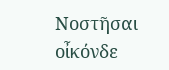Νοστῆσαι οἶκόνδε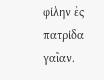φίλην ἐς πατρίδα γαῖαν.